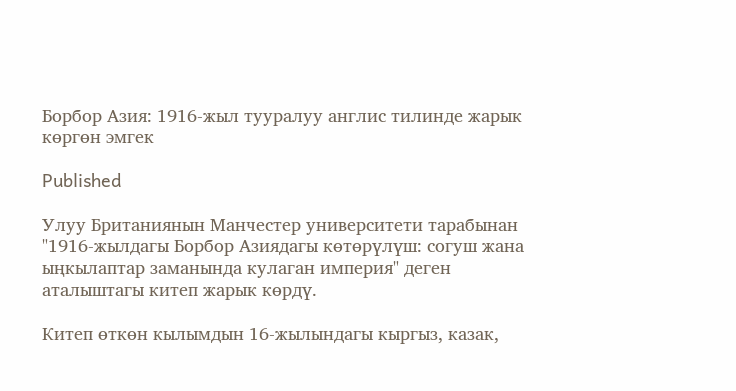Борбор Азия: 1916-жыл тууралуу англис тилинде жарык көргөн эмгек

Published

Улуу Британиянын Манчестер университети тарабынан "1916-жылдагы Борбор Азиядагы көтөрүлүш: согуш жана ыңкылаптар заманында кулаган империя" деген аталыштагы китеп жарык көрдү.

Китеп өткөн кылымдын 16-жылындагы кыргыз, казак,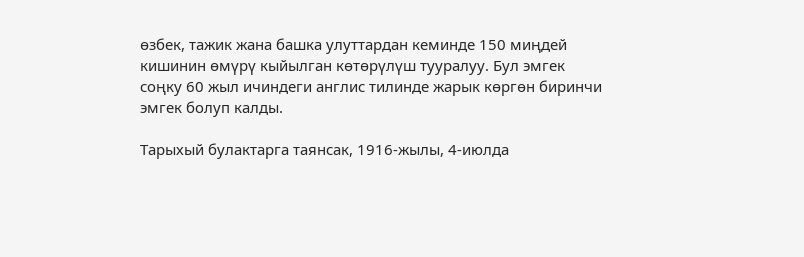өзбек, тажик жана башка улуттардан кеминде 150 миңдей кишинин өмүрү кыйылган көтөрүлүш тууралуу. Бул эмгек соңку 60 жыл ичиндеги англис тилинде жарык көргөн биринчи эмгек болуп калды.

Тарыхый булактарга таянсак, 1916-жылы, 4-июлда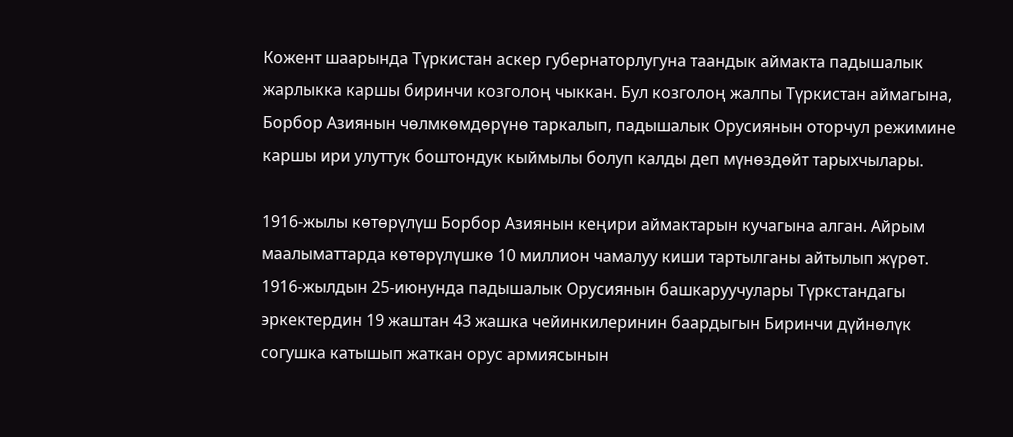Кожент шаарында Түркистан аскер губернаторлугуна таандык аймакта падышалык жарлыкка каршы биринчи козголоң чыккан. Бул козголоң жалпы Түркистан аймагына, Борбор Азиянын чөлмкөмдөрүнө таркалып, падышалык Орусиянын оторчул режимине каршы ири улуттук боштондук кыймылы болуп калды деп мүнөздөйт тарыхчылары.

1916-жылы көтөрүлүш Борбор Азиянын кеңири аймактарын кучагына алган. Айрым маалыматтарда көтөрүлүшкө 10 миллион чамалуу киши тартылганы айтылып жүрөт. 1916-жылдын 25-июнунда падышалык Орусиянын башкаруучулары Түркстандагы эркектердин 19 жаштан 43 жашка чейинкилеринин баардыгын Биринчи дүйнөлүк согушка катышып жаткан орус армиясынын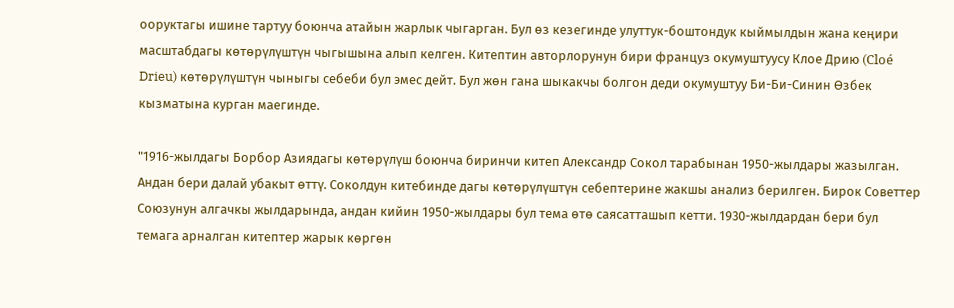ооруктагы ишине тартуу боюнча атайын жарлык чыгарган. Бул өз кезегинде улуттук-боштондук кыймылдын жана кеңири масштабдагы көтөрүлүштүн чыгышына алып келген. Китептин авторлорунун бири француз окумуштуусу Клое Дрию (Cloé Drieu) көтөрүлүштүн чыныгы себеби бул эмес дейт. Бул жөн гана шыкакчы болгон деди окумуштуу Би-Би-Синин Өзбек кызматына курган маегинде.

"1916-жылдагы Борбор Азиядагы көтөрүлүш боюнча биринчи китеп Александр Сокол тарабынан 1950-жылдары жазылган. Андан бери далай убакыт өттү. Соколдун китебинде дагы көтөрүлүштүн себептерине жакшы анализ берилген. Бирок Советтер Союзунун алгачкы жылдарында, андан кийин 1950-жылдары бул тема өтө саясатташып кетти. 1930-жылдардан бери бул темага арналган китептер жарык көргөн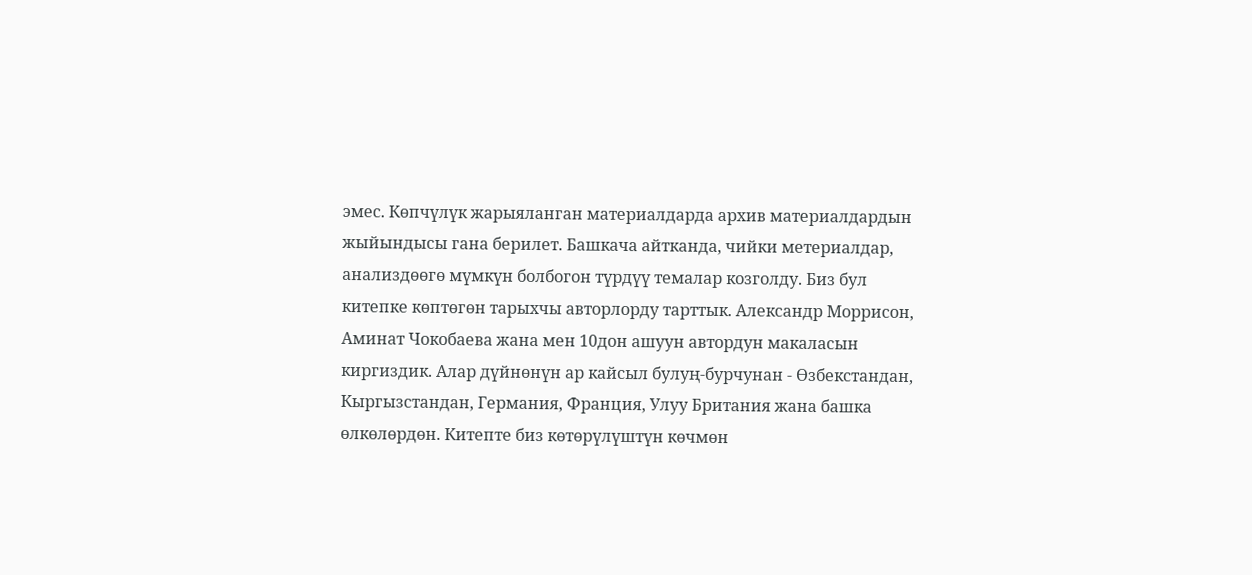эмес. Көпчүлүк жарыяланган материалдарда архив материалдардын жыйындысы гана берилет. Башкача айтканда, чийки метериалдар, анализдөөгө мүмкүн болбогон түрдүү темалар козголду. Биз бул китепке көптөгөн тарыхчы авторлорду тарттык. Александр Моррисон, Аминат Чокобаева жана мен 10дон ашуун автордун макаласын киргиздик. Алар дүйнөнүн ар кайсыл булуң-бурчунан - Өзбекстандан, Кыргызстандан, Германия, Франция, Улуу Британия жана башка өлкөлөрдөн. Китепте биз көтөрүлүштүн көчмөн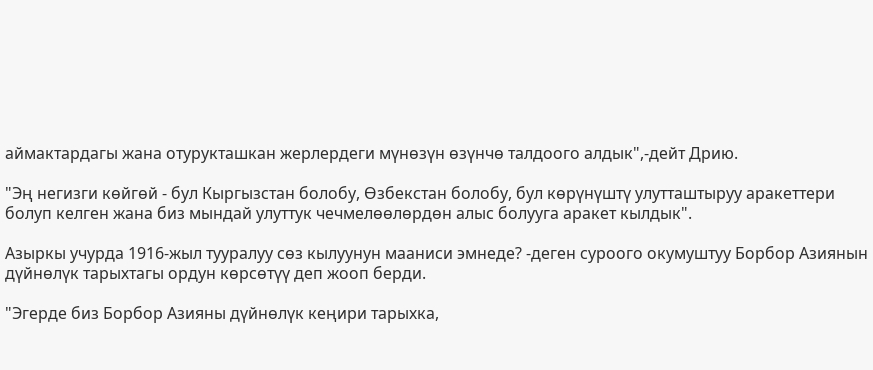аймактардагы жана отурукташкан жерлердеги мүнөзүн өзүнчө талдоого алдык",-дейт Дрию.

"Эң негизги көйгөй - бул Кыргызстан болобу, Өзбекстан болобу, бул көрүнүштү улутташтыруу аракеттери болуп келген жана биз мындай улуттук чечмелөөлөрдөн алыс болууга аракет кылдык".

Азыркы учурда 1916-жыл тууралуу сөз кылуунун мааниси эмнеде? -деген суроого окумуштуу Борбор Азиянын дүйнөлүк тарыхтагы ордун көрсөтүү деп жооп берди.

"Эгерде биз Борбор Азияны дүйнөлүк кеңири тарыхка,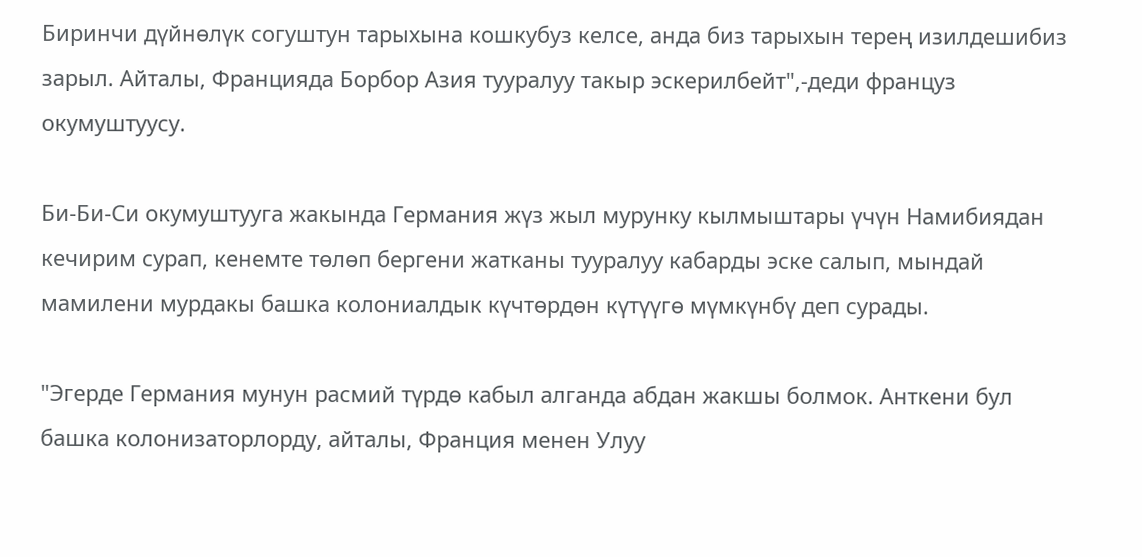Биринчи дүйнөлүк согуштун тарыхына кошкубуз келсе, анда биз тарыхын терең изилдешибиз зарыл. Айталы, Францияда Борбор Азия тууралуу такыр эскерилбейт",-деди француз окумуштуусу.

Би-Би-Си окумуштууга жакында Германия жүз жыл мурунку кылмыштары үчүн Намибиядан кечирим сурап, кенемте төлөп бергени жатканы тууралуу кабарды эске салып, мындай мамилени мурдакы башка колониалдык күчтөрдөн күтүүгө мүмкүнбү деп сурады.

"Эгерде Германия мунун расмий түрдө кабыл алганда абдан жакшы болмок. Анткени бул башка колонизаторлорду, айталы, Франция менен Улуу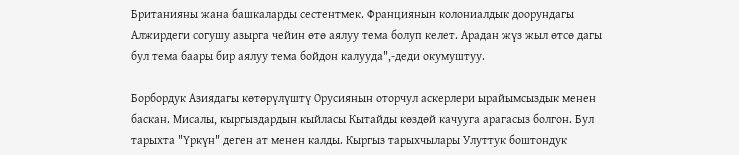Британияны жана башкаларды сестентмек. Франциянын колониалдык доорундагы Алжирдеги согушу азырга чейин өтө аялуу тема болуп келет. Арадан жүз жыл өтсө дагы бул тема баары бир аялуу тема бойдон калууда",-деди окумуштуу.

Борбордук Азиядагы көтөрүлүштү Орусиянын оторчул аскерлери ырайымсыздык менен баскан. Мисалы, кыргыздардын кыйласы Кытайды көздөй качууга арагасыз болгон. Бул тарыхта "Үркүн" деген ат менен калды. Кыргыз тарыхчылары Улуттук боштондук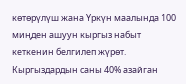көтөрүлүш жана Үркүн маалында 100 миңден ашуун кыргыз набыт кеткенин белгилеп жүрөт. Кыргыздардын саны 40% азайган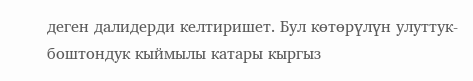деген далидерди келтиришет. Бул көтөрүлүн улуттук-боштондук кыймылы катары кыргыз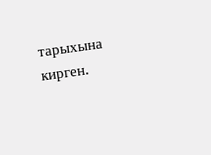тарыхына кирген.